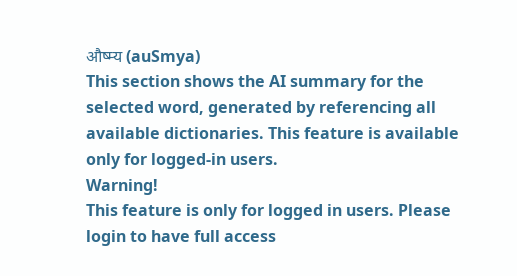औष्म्य (auSmya)
This section shows the AI summary for the selected word, generated by referencing all available dictionaries. This feature is available only for logged-in users.
Warning!
This feature is only for logged in users. Please login to have full access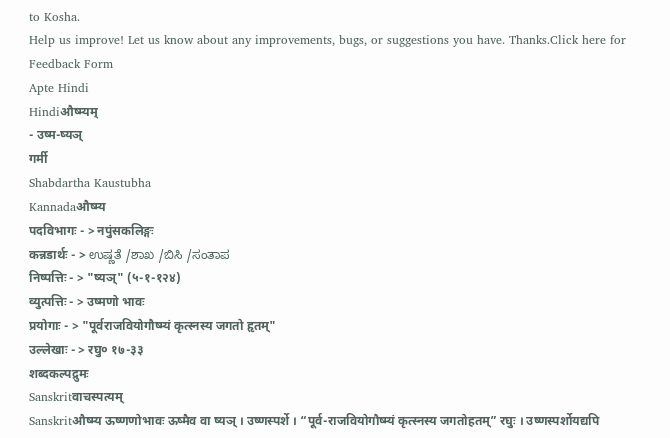to Kosha.
Help us improve! Let us know about any improvements, bugs, or suggestions you have. Thanks.Click here for Feedback Form
Apte Hindi
Hindiऔष्म्यम्
- उष्म-ष्यञ्
गर्मी
Shabdartha Kaustubha
Kannadaऔष्म्य
पदविभागः - > नपुंसकलिङ्गः
कन्नडार्थः - > ಉಷ್ಣತೆ /ಶಾಖ /ಬಿಸಿ /ಸಂತಾಪ
निष्पत्तिः - > "ष्यञ्" (५-१-१२४)
व्युत्पत्तिः - > उष्मणो भावः
प्रयोगाः - > "पूर्वराजवियोगौष्म्यं कृत्स्नस्य जगतो हृतम्"
उल्लेखाः - > रघु० १७-३३
शब्दकल्पद्रुमः
Sanskritवाचस्पत्यम्
Sanskritऔष्म्य ऊष्णणोभावः ऊष्मैव वा ष्यञ् । उष्णस्पर्शे । “पूर्व-राजवियोगौष्म्यं कृत्स्नस्य जगतोहतम्” रघुः । उष्णस्पर्शोयद्यपि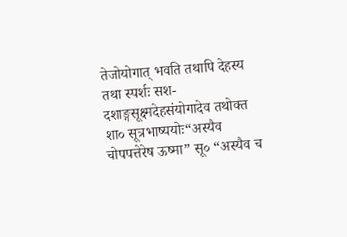तेजोयोगात् भवति तथापि देहस्य तथा स्पर्शः सश-दशाङ्गसूक्ष्मदेहसंयोगादेव तथोक्त शा० सूत्रभाष्ययोः“अस्यैव चोपपत्तेरेष ऊष्मा” सू० “अस्यैव च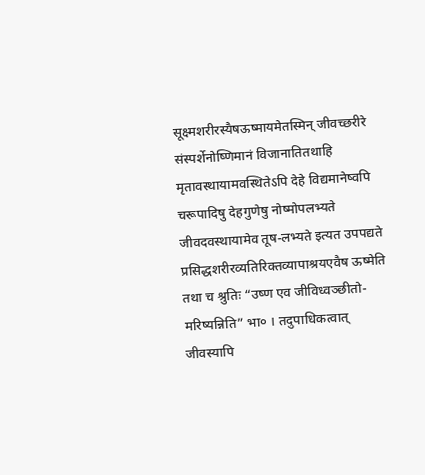सूक्ष्मशरीरस्यैषऊष्मायमेतस्मिन् जीवच्छरीरे संस्पर्शेनोष्णिमानं विजानातितथाहि मृतावस्थायामवस्थितेऽपि देहे विद्यमानेष्वपि चरूपादिषु देहगुणेषु नोष्मोपलभ्यते जीवदवस्थायामेव तूष-लभ्यते इत्यत उपपद्यते प्रसिद्धशरीरव्यतिरिक्तव्यापाश्रयएवैष ऊष्मेति तथा च श्रुतिः “उष्ण एव जीविध्वञ्छीतो-मरिष्यन्निति” भा० । तदुपाधिकत्वात् जीवस्यापि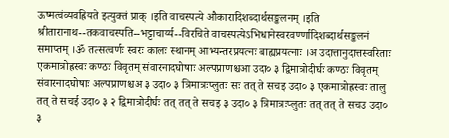ऊष्मत्वंव्यवह्रियते इत्युक्तं प्राक् ।इति वाचस्पत्ये औकारादिशब्दार्थसङ्कलनम् ।इति श्रीतारानाथ--तकवाचस्पति--भट्टाचार्य्य--विरचिते वाचस्पत्येऽभिधानेस्वरवर्ण्णादिशब्दार्थसङ्कलनं समाप्तम् ।ॐ तत्सत्वर्णः स्वरः कालः स्थानम् आभ्यन्तरप्रयत्नः बाह्यप्रयत्नाः ।अ उदात्तानुदात्तस्वरिताः एकमात्रोह्रस्वः कण्ठः विवृतम् संवारनादघोषाः अल्पप्राणश्चआ उदा० ३ द्विमात्रोदीर्घः कण्ठः विवृतम् संवारनादघोषाः अल्पप्राणश्चअ ३ उदा० ३ त्रिमात्रःप्लुतः सः तत् ते सचइ उदा० ३ एकमात्रोह्रस्वः तालु तत् ते सचई उदा० ३ २ द्विमात्रोदीर्घः तत् तत् ते सचइ ३ उदा० ३ त्रिमात्रःप्लुतः तत् तत् ते सचउ उदा० ३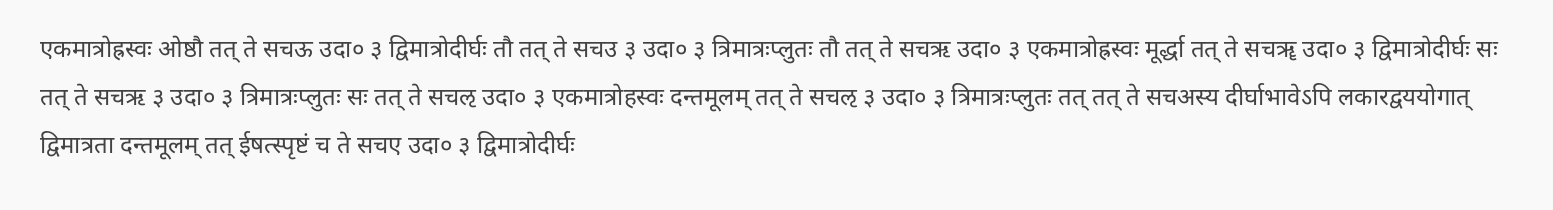एकमात्रोह्रस्वः ओष्ठौ तत् ते सचऊ उदा० ३ द्विमात्रोदीर्घः तौ तत् ते सचउ ३ उदा० ३ त्रिमात्रःप्लुतः तौ तत् ते सचऋ उदा० ३ एकमात्रोह्रस्वः मूर्द्धा तत् ते सचॠ उदा० ३ द्विमात्रोदीर्घः सः तत् ते सचऋ ३ उदा० ३ त्रिमात्रःप्लुतः सः तत् ते सचऌ उदा० ३ एकमात्रोहस्वः दन्तमूलम् तत् ते सचऌ ३ उदा० ३ त्रिमात्रःप्लुतः तत् तत् ते सचअस्य दीर्घाभावेऽपि लकारद्वययोगात् द्विमात्रता दन्तमूलम् तत् ईषत्स्पृष्टं च ते सचए उदा० ३ द्विमात्रोदीर्घः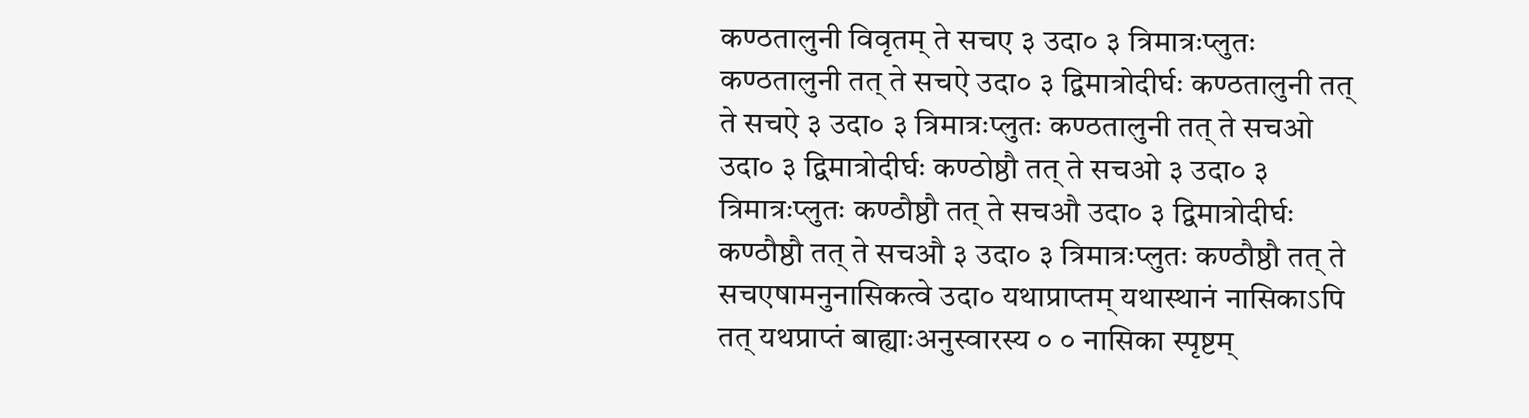कण्ठतालुनी विवृतम् ते सचए ३ उदा० ३ त्रिमात्रःप्लुतः कण्ठतालुनी तत् ते सचऐ उदा० ३ द्विमात्रोदीर्घः कण्ठतालुनी तत् ते सचऐ ३ उदा० ३ त्रिमात्रःप्लुतः कण्ठतालुनी तत् ते सचओ उदा० ३ द्विमात्रोदीर्घः कण्ठोष्ठौ तत् ते सचओ ३ उदा० ३ त्रिमात्रःप्लुतः कण्ठौष्ठौ तत् ते सचऔ उदा० ३ द्विमात्रोदीर्घः कण्ठौष्ठौ तत् ते सचऔ ३ उदा० ३ त्रिमात्रःप्लुतः कण्ठौष्ठौ तत् ते सचएषामनुनासिकत्वे उदा० यथाप्राप्तम् यथास्थानं नासिकाऽपि तत् यथप्राप्तं बाह्याःअनुस्वारस्य ० ० नासिका स्पृष्टम्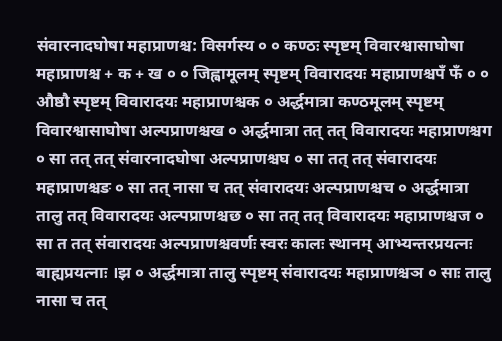संवारनादघोषा महाप्राणश्च: विसर्गस्य ० ० कण्ठः स्पृष्टम् विवारश्वासाघोषा महाप्राणश्च + क + ख ० ० जिह्वामूलम् स्पृष्टम् विवारादयः महाप्राणश्चपँ फँ ० ० औष्ठौ स्पृष्टम् विवारादयः महाप्राणश्चक ० अर्द्धमात्रा कण्ठमूलम् स्पृष्टम् विवारश्वासाघोषा अल्पप्राणश्चख ० अर्द्धमात्रा तत् तत् विवारादयः महाप्राणश्चग ० सा तत् तत् संवारनादघोषा अल्पप्राणश्चघ ० सा तत् तत् संवारादयः महाप्राणश्चङ ० सा तत् नासा च तत् संवारादयः अल्पप्राणश्चच ० अर्द्धमात्रा तालु तत् विवारादयः अल्पप्राणश्चछ ० सा तत् तत् विवारादयः महाप्राणश्चज ० सा त तत् संवारादयः अल्पप्राणश्चवर्णः स्वरः कालः स्थानम् आभ्यन्तरप्रयत्नः बाह्यप्रयत्नाः ।झ ० अर्द्धमात्रा तालु स्पृष्टम् संवारादयः महाप्राणश्चञ ० साः तालु नासा च तत्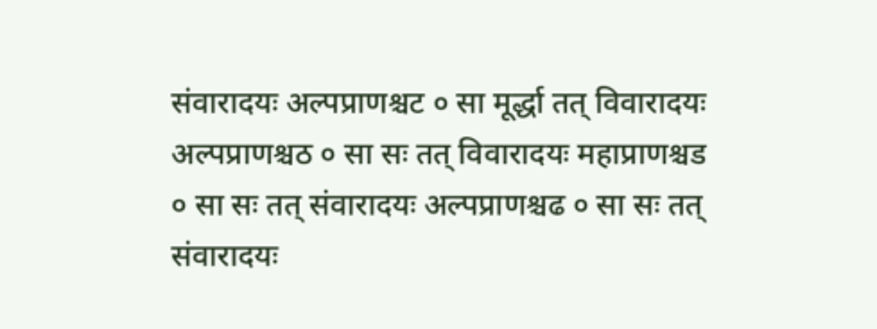संवारादयः अल्पप्राणश्चट ० सा मूर्द्धा तत् विवारादयः अल्पप्राणश्चठ ० सा सः तत् विवारादयः महाप्राणश्चड ० सा सः तत् संवारादयः अल्पप्राणश्चढ ० सा सः तत् संवारादयः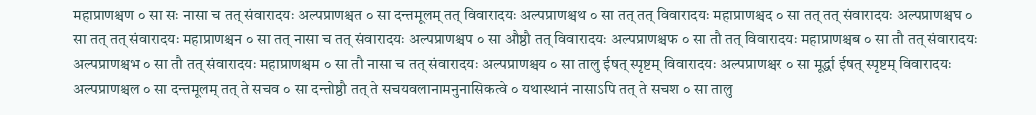महाप्राणश्चण ० सा सः नासा च तत् संवारादयः अल्पप्राणश्चत ० सा दन्तमूलम् तत् विवारादयः अल्पप्राणश्चथ ० सा तत् तत् विवारादयः महाप्राणश्चद ० सा तत् तत् संवारादयः अल्पप्राणश्चघ ० सा तत् तत् संवारादयः महाप्राणश्चन ० सा तत् नासा च तत् संवारादयः अल्पप्राणश्चप ० सा औष्ठौ तत् विवारादयः अल्पप्राणश्चफ ० सा तौ तत् विवारादयः महाप्राणश्चब ० सा तौ तत् संवारादयः अल्पप्राणश्चभ ० सा तौ तत् संवारादयः महाप्राणश्चम ० सा तौ नासा च तत् संवारादयः अल्पप्राणश्चय ० सा तालु ईषत् स्पृष्टम् विवारादयः अल्पप्राणश्चर ० सा मूर्द्धा ईषत् स्पृष्टम् विवारादयः अल्पप्राणश्चल ० सा दन्तमूलम् तत् ते सचव ० सा दन्तोष्ठौ तत् ते सचयवलानामनुनासिकत्वे ० यथास्थानं नासाऽपि तत् ते सचश ० सा तालु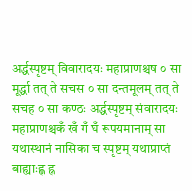अर्द्धस्पृष्टम् विवारादयः महाप्राणश्चष ० सा मूर्द्धा तत् ते सचस ० सा दन्तमूलम् तत् ते सचह ० सा कण्ठः अर्द्धस्पृष्टम् संवारादयः महाप्राणश्चकँ खँ गँ घँ रूपयमानाम् सा यथास्थानं नासिका च स्पृष्टम् यथाप्राप्तं बाह्याःह्ण ह्न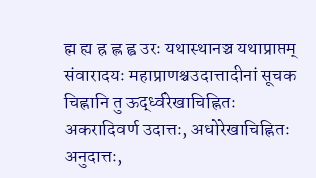ह्म ह्य ह्र ह्ल ह्व उरः यथास्थानञ्च यथाप्राप्तम् संवारादयः महाप्राणश्चउदात्तादीनां सूचक चिह्नानि तु ऊर्द्ध्वरेखाचिह्नितः अकरादिवर्ण उदात्तः, अधोरेखाचिह्नितः अनुदात्तः,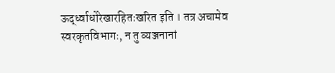ऊर्द्ध्वाधोरेखारहितःखरित इति । तत्र अचामेव स्वरकृतविभागः, न तु व्यञ्जनानां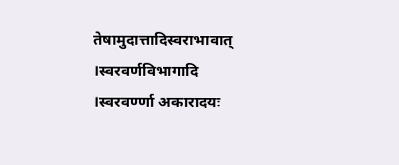तेषामुदात्तादिस्वराभावात् ।स्वरवर्णविभागादि ।स्वरवर्ण्णा अकारादयः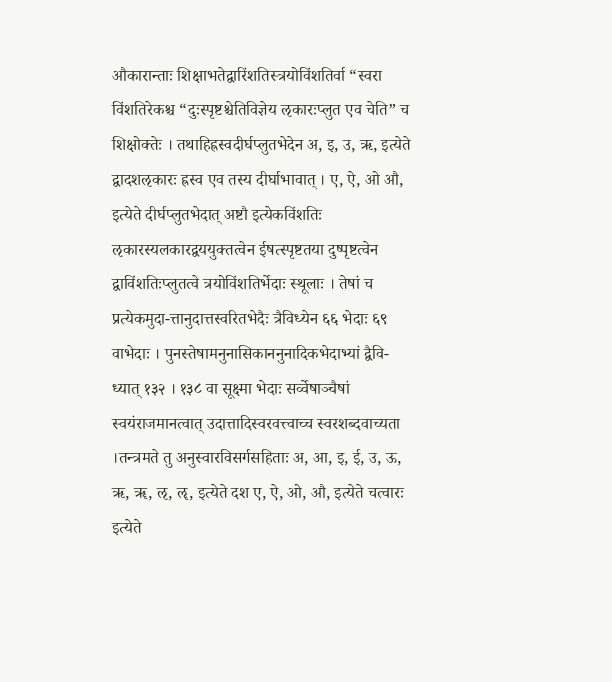औकारान्ताः शिक्षाभतेद्वारिंशतिस्त्रयोविंशतिर्वा “स्वरा विंशतिरेकश्च “दुःस्पृष्टश्चेतिविज्ञेय ऌकारःप्लुत एव चेति” च शिक्षोक्तेः । तथाहिह्रस्वदीर्घप्लुतभेदेन अ, इ, उ, ऋ, इत्येते द्वादशऌकारः ह्रस्व एव तस्य दीर्घाभावात् । ए, ऐ, ओ औ, इत्येते दीर्घप्लुतभेदात् अष्टौ इत्येकविंशतिः ऌकारस्यलकारद्वययुक्तत्वेन ईषत्स्पृष्टतया दुष्पृष्टत्वेन द्वाविंशतिःप्लुतत्वे त्रयोविंशतिर्भेदाः स्थूलाः । तेषां च प्रत्येकमुदा-त्तानुदात्तस्वरितभेदैः त्रैविध्येन ६६ भेदाः ६९ वाभेदाः । पुनस्तेषामनुनासिकाननुनादिकभेदाभ्यां द्वैवि-ध्यात् १३२ । १३८ वा सूक्ष्मा भेदाः सर्व्वेषाञ्चैषां स्वयंराजमानत्वात् उदात्तादिस्वरवत्त्वाच्च स्वरशब्दवाच्यता ।तन्त्रमते तु अनुस्वारविसर्गसहिताः अ, आ, इ, ई, उ, ऊ, ऋ, ॠ, ऌ, ॡ, इत्येते दश ए, ऐ, ओ, औ, इत्येते चत्वारः इत्येते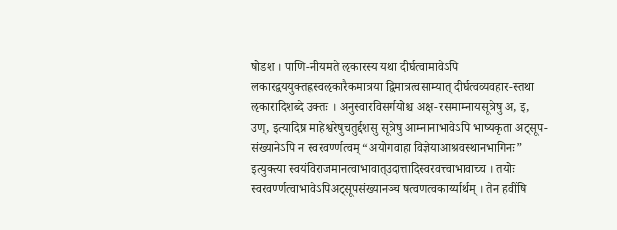षोडश । पाणि-नीयमते ऌकारस्य यथा दीर्घत्वामावेऽपि लकारद्वययुक्तह्रस्वऌकारैकमात्रया द्विमात्रत्वसाम्यात् दीर्घत्वव्यवहार-स्तथा ऌकारादिशब्दे उक्तः । अनुस्वारविसर्गयोश्च अक्ष-रसमाम्नायसूत्रेषु अ, इ, उण्, इत्यादिष्र माहेश्वरेषुचतुर्द्दशसु सूत्रेषु आम्नानाभावेऽपि भाष्यकृता अट्सूप-संख्यानेऽपि न स्वरवर्ण्णत्वम् “अयोगवाहा विज्ञेयाआश्रवस्थानभागिनः” इत्युक्त्या स्वयंविराजमानत्वाभावात्उदात्तादिस्वरवत्त्वाभावाच्च । तयोः स्वरवर्ण्णत्वाभावेऽपिअट्सूपसंख्यानञ्च षत्वणत्वकार्य्यार्थम् । तेन हवींषि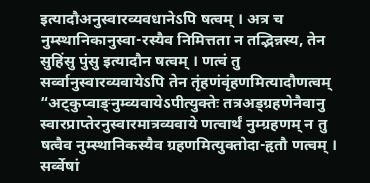इत्यादौअनुस्वारव्यवधानेऽपि षत्वम् । अत्र च नुम्स्थानिकानुस्वा-रस्यैव निमित्तता न तद्भिन्नस्य, तेन सुहिंसु पुंसु इत्यादौन षत्वम् । णत्वं तु सर्व्वानुस्वारव्यवायेऽपि तेन तृंहणंवृंहणमित्यादौणत्वम् “अट्कुप्वाङ्नुम्व्यवायेऽपीत्युक्तेः तत्रअड्ग्रहणेनैवानु स्वारप्राप्तेरनुस्वारमात्रव्यवाये णत्वार्थं नुम्ग्रहणम् न तु षत्वैव नुम्स्थानिकस्यैव ग्रहणमित्युक्तोदा-हृतौ णत्वम् । सर्व्वेषां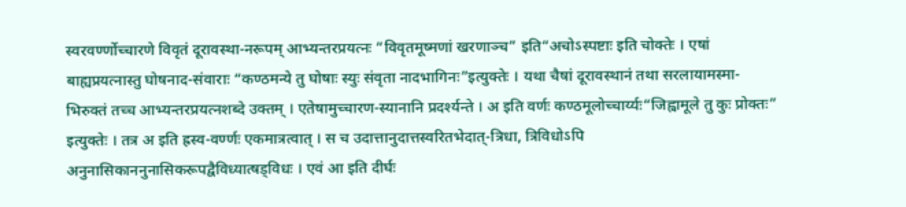स्वरवर्ण्णोच्चारणे विवृतं दूरावस्था-नरूपम् आभ्यन्तरप्रयत्नः “विवृतमूष्मणां खरणाञ्च” इति“अचोऽस्पष्टाः इति चोक्तेः । एषां बाह्यप्रयत्नास्तु घोषनाद-संवाराः “कण्ठमन्ये तु घोषाः स्युः संवृता नादभागिनः”इत्युक्तेः । यथा चैषां दूरावस्थानं तथा सरलायामस्मा-भिरुक्तं तच्च आभ्यन्तरप्रयत्नशब्दे उक्तम् । एतेषामुच्चारण-स्यानानि प्रदर्श्यन्ते । अ इति वर्णः कण्ठमूलोच्चार्य्यः“जिह्वामूले तु कुः प्रोक्तः” इत्युक्तेः । तत्र अ इति ह्रस्व-वर्ण्णः एकमात्रत्वात् । स च उदात्तानुदात्तस्वरितभेदात्-त्रिधा, त्रिविधोऽपि अनुनासिकाननुनासिकरूपद्वैविध्यात्षड्विधः । एवं आ इति दीर्घः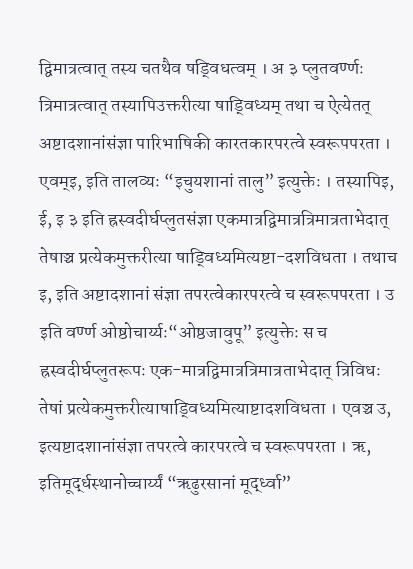द्विमात्रत्वात् तस्य चतथैव षड्विधत्वम् । अ ३ प्लुतवर्ण्णः त्रिमात्रत्वात् तस्यापिउक्तरीत्या षाड्विध्यम् तथा च ऐत्येतत् अष्टादशानांसंज्ञा पारिभाषिकी कारतकारपरत्वे स्वरूपपरता । एवम्इ, इति तालव्यः “इचुयशानां तालु” इत्युक्तेः । तस्यापिइ, ई, इ ३ इति ह्रस्वदीर्घप्लुतसंज्ञा एकमात्रद्विमात्रत्रिमात्रताभेदात् तेषाञ्च प्रत्येकमुक्तरीत्या षाड्विध्यमित्यष्टा-दशविधता । तथाच इ, इति अष्टादशानां संज्ञा तपरत्वेकारपरत्वे च स्वरूपपरता । उ इति वर्ण्ण ओष्ठोचार्य्यः“ओष्ठजावुपू” इत्युक्तेः स च ह्रस्वदीर्घप्लुतरूपः एक-मात्रद्विमात्रत्रिमात्रताभेदात् त्रिविधः तेषां प्रत्येकमुक्तरीत्याषाड्विध्यमित्याष्टादशविधता । एवञ्च उ, इत्यष्टादशानांसंज्ञा तपरत्वे कारपरत्वे च स्वरूपपरता । ऋ, इतिमूर्द्धस्थानोच्चार्य्यं “ऋढुरसानां मूर्द्ध्वा”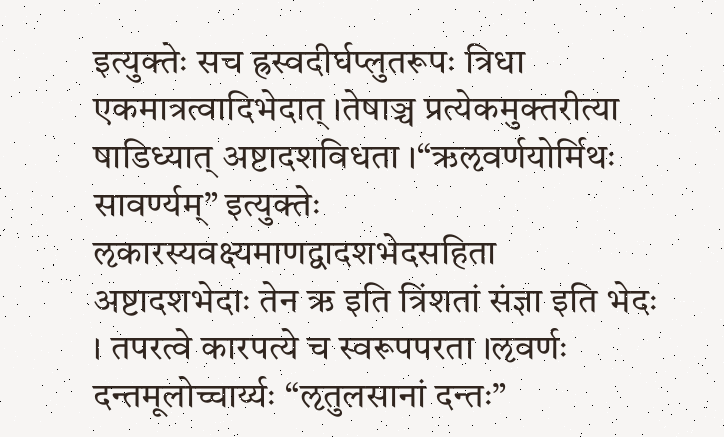इत्युक्तेः सच ह्रस्वदीर्घप्लुतरूपः त्रिधा एकमात्रत्वादिभेदात् ।तेषाञ्च प्रत्येकमुक्तरीत्या षाडिध्यात् अष्टादशविधता ।“ऋऌवर्णयोर्मिथः सावर्ण्यम्” इत्युक्तेः ऌकारस्यवक्ष्यमाणद्वादशभेदसहिता अष्टादशभेदाः तेन ऋ इति त्रिंशतां संज्ञा इति भेदः । तपरत्वे कारपत्ये च स्वरूपपरता ।ऌवर्णः दन्तमूलोच्चार्य्यः “ऌतुलसानां दन्तः”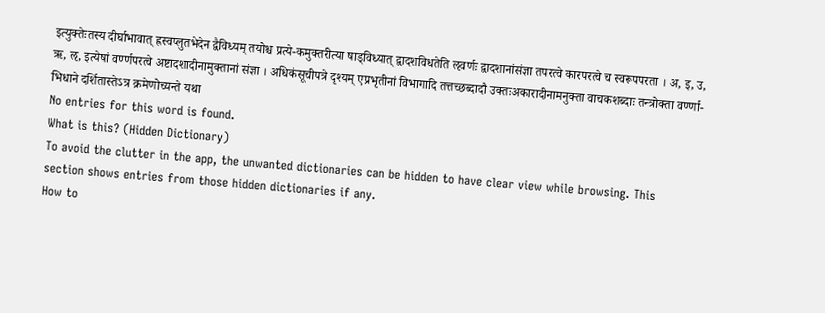इत्युक्तेःतस्य दीर्घाभावात् ह्रस्वप्लुतभेदेन द्वैविध्यम् तयोश्च प्रत्ये-कमुक्तरीत्या षाड्विध्यात् द्वादशविधतेति ऌवर्णः द्वादशानांसंज्ञा तपरत्वे कारपरत्वे च स्वरूपपरता । अ, इ, उ, ऋ, ऌ, इत्येषां वर्ण्णपरत्वे अष्टादशादीनामुक्तानां संज्ञा । अधिकंसूचीपत्रे दृश्यम् एप्रभृतीनां विभागादि तत्तच्छब्दादौ उक्तःअकारादीनामनुक्ता वाचकशब्दाः तन्त्रोक्ता वर्ण्णा-भिधाने दर्शितास्तेऽत्र क्रमेणोच्यन्ते यथा
No entries for this word is found.
What is this? (Hidden Dictionary)
To avoid the clutter in the app, the unwanted dictionaries can be hidden to have clear view while browsing. This section shows entries from those hidden dictionaries if any.
How to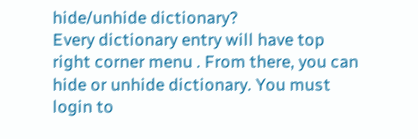hide/unhide dictionary?
Every dictionary entry will have top right corner menu . From there, you can hide or unhide dictionary. You must login to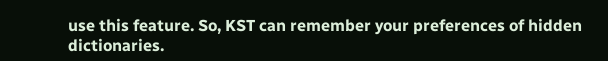use this feature. So, KST can remember your preferences of hidden dictionaries.